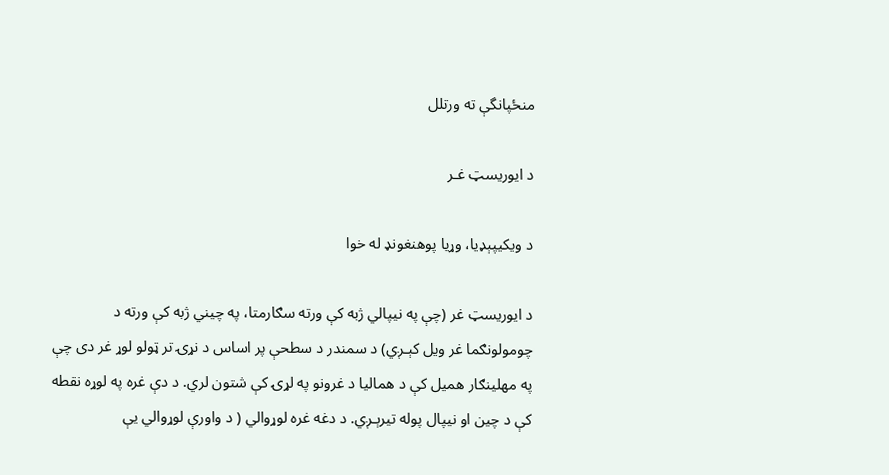منځپانگې ته ورتلل

د ایوریسټ غـر

د ويکيپېډيا، وړیا پوهنغونډ له خوا

د ایوریسټ غر (چې په نیپالي ژبه کې ورته سګارمتا، په چیني ژبه کې ورته د چومولونګما غر ویل کېـږي) د سمندر د سطحې پر اساس د نړۍ تر ټولو لوړ غر دی چې په مهلینګار همیل کې د همالیا د غرونو په لړۍ کې شتون لري. د دې غره په لوړه نقطه کې د چین او نیپال پوله تيرېـږي. د دغه غره لوړوالي ( د واورې لوړوالي یې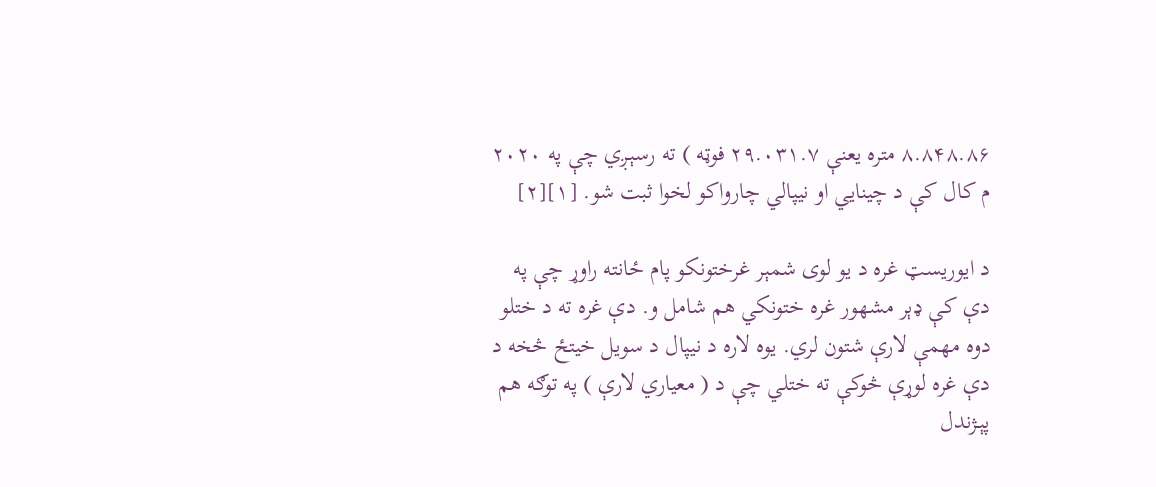۸.۸۴۸.۸۶ متره یعنې ۲۹.۰۳۱.۷ فوټه ) ته رسېـږي چې په ۲۰۲۰ م کال کې د چینايي او نيپالي چارواکو لخوا ثبت شو. [۱][۲]

د ایوریسټ غره د یو لوی شمېر غرختونکو پام ځانته راوړ چې په دې کې ډېر مشهور غره ختونکي هم شامل و. دې غره ته د ختلو دوه مهمې لارې شتون لري. یوه لاره د نیپال د سویل خیتځ څخه د دې غره لوړې څوکې ته ختلي چې د ( معیاري لارې ) په توګه هم پېـژندل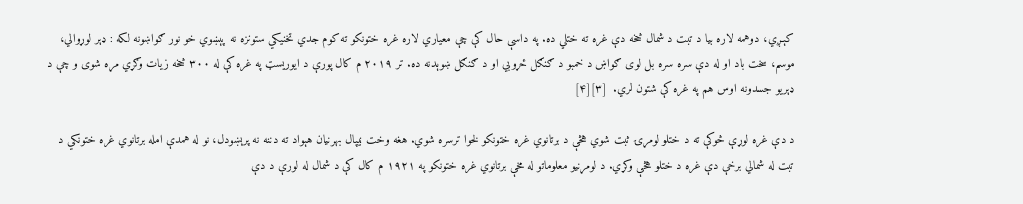کېـږي، دوهمه لاره بیا د تبت د شمال څخه دې غره ته ختلي ده. په داسې حال کې چې معیاري لاره غره ختونکو ته کوم جدي تخنیکي ستونزه نه پېښوي خو نور ګواښونه لکه : ډېر لوړوالي، موسم، سخت باد او له دې سره سره بل لوی ګواښ د خمبو د ګنګل ځړوبي او د ګنګل ښوېدنه ده. تر ۲۰۱۹ م کال پورې د ایوریسټ په غره کې له ۳۰۰ څخه زیات وګړي مړه شوی و چې د ډېریو جسدونه اوس هم په غره کې شتون لري.  [۳][۴]

د دې غره لوړې څوکې ته د ختلو لومړۍ ثبت شوي هڅې د برتانوي غره ختونکو لخوا ترسره شوي. هغه وخت نیپال بهرنیان هېواد ته دننه نه پرېښودل، نو له همدې امله برتانوي غره ختونکي د تبت له شمالي برخې دې غره د ختلو هڅې وکړي. د لومړنیو معلوماتو له مخې برتانوي غره ختونکو په ۱۹۲۱ م کال کې د شمال له لورې د دې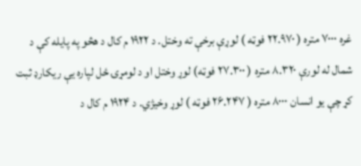غره ۷۰۰۰ متره ( ۲۲.۹۷۰ فوټه ) لوړې برخې ته وختل. د ۱۹۲۲ م کال د هڅو په پایله کې د شمال له لورې ۸.۳۲۰ متره ( ۲۷.۳۰۰ فوټه) لوړ وختل او د لومړۍ ځل لپاره یې ریکارډ ثبت کړ چې یو انسان ۸۰۰۰ متره ( ۲۶.۲۴۷ فوټه ) لوړ وخيژي. د ۱۹۲۴ م کال د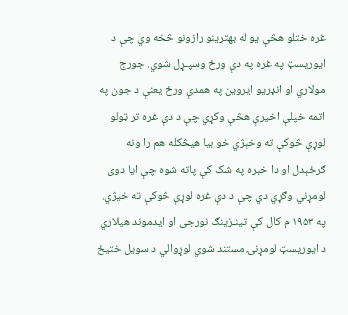غره ختلو هڅې یو له بهترینو رازونو څخه وي چې د ایوریسټ په غره په دې ورځ وسپـړل شوي. جورج مولاري او انډریو ایروین په همدې ورځ یعنې د جون په اتمه خپلې اخیرې هڅې وکړي چې د دې غره تر ټولو لوړې څوکې ته وخېژي خو بیا هیڅکله هم را ونه ګرځېدل او دا خبره په شک کې پاته شوه چې ایا دوی لومړني وګړي دي چې د دې غره لوړې څوکې ته خیژي. په ۱۹۵۳ م کال کې تینـزینګ نورجی او ایدموند هیلاري د ایوریسټ لومړنۍ مستند شوي لوړوالي د سویل ختیځ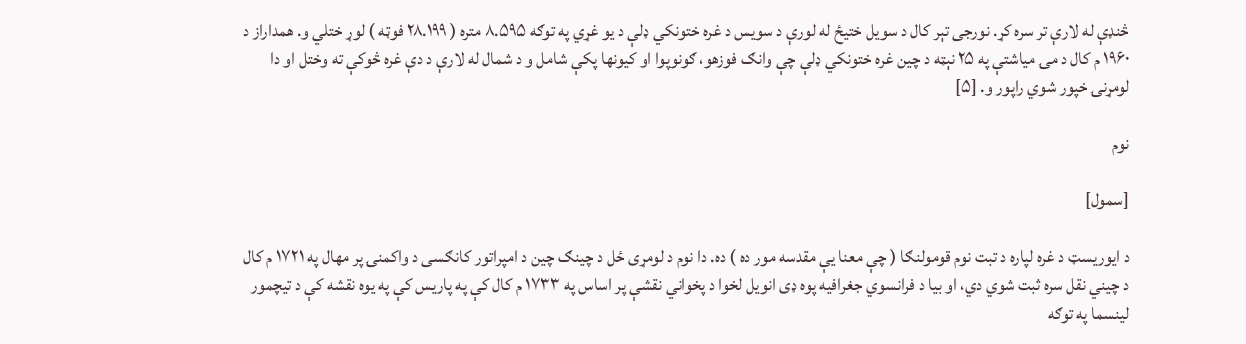څنډې له لارې تر سره کړ. نورجی تېر کال د سویل ختیځ له لورې د سویس د غره ختونکي ډلې د یو غړي په توګه ۸.۵۹۵ متره ( ۲۸.۱۹۹ فوټه ) لوړ ختلي و. همداراز د ۱۹۶۰ م کال د مۍ میاشتې په ۲۵ نېټه د چین غره ختونکي ډلې چې وانګ فوزهو، ګونوپوا او کیونها پکې شامل و د شمال له لارې د دې غره څوکې ته وختل او دا لومړنۍ خپور شوي راپور و. [۵]

نوم

[سمول]

د ایوریسټ د غره لپاره د تبت نوم قومولنګا ( چې معنا یې مقدسه مور ده ) ده. دا نوم د لومړی ځل د چینګ چین د امپراتور کانګسی د واکمنۍ پر مهال په ۱۷۲۱ م کال د چیني نقل سره ثبت شوي دي، او بیا د فرانسوي جغرافیه پوه ډی انویل لخوا د پخواني نقشې پر اساس په ۱۷۳۳ م کال کې په پاریس کې په یوه نقشه کې د تیچمور لینسما په توګه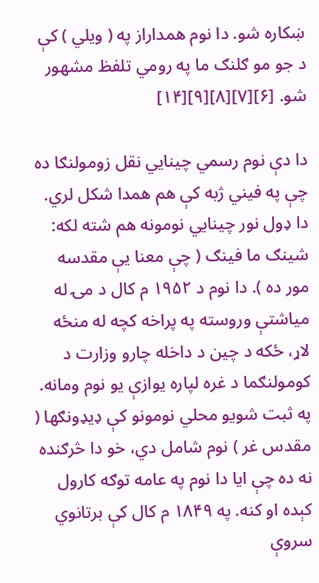ښکاره شو. دا نوم همداراز په ( ویلي ) کې د جو مو ګلنګ ما په رومي تلفظ مشهور شو. [۶][۷][۸][۹][۱۴]

دا دې نوم رسمي چینايي نقل زومولنګا ده چې په فیني ژبه کې هم همدا شکل لري. دا ډول نور چینايي نومونه هم شته لکه: شینګ ما فینګ ( چې معنا یې مقدسه مور ده ). دا نوم د ۱۹۵۲ م کال د مۍ له میاشتې وروسته په پراخه کچه له منځه لاړ، ځکه د چین د داخله چارو وزارت د کومولنګما د غره لپاره یوازې یو نوم ومانه. په ثبت شويو محلي نومونو کې ډیډونګها ( مقدس غر ) نوم شامل دي، خو دا څرګنده نه ده چې ایا دا نوم په عامه توګه کارول کېده او کنه. په ۱۸۴۹ م کال کې برتانوي سروې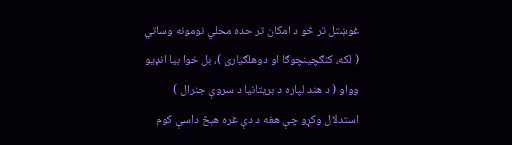غوښتل تر څو د امکان تر حده محلي نومونه وساتي ( لکه، کنګچینچوګا او دوهلګیاری )، بل خوا بیا انډیو وواو ( د هند لپاره د بریتانیا د سروې جنرال ) استدلال وکړو چې هغه د دې غره هېڅ داسې کوم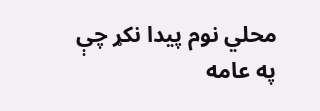محلي نوم پیدا نکړ چې په عامه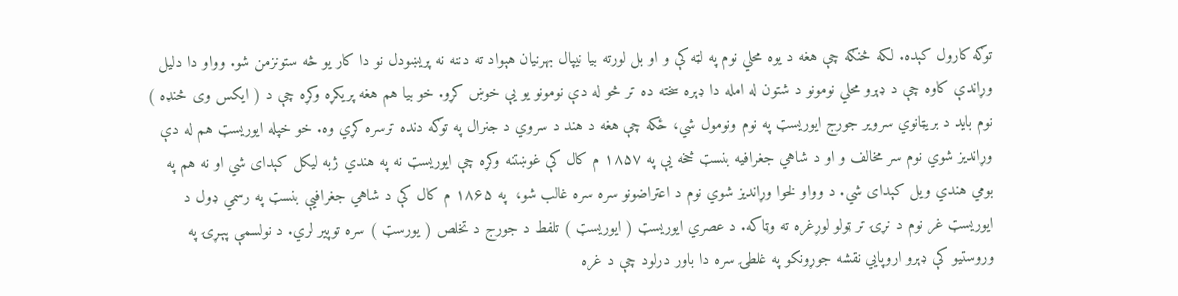توګه کارول کېده. لکه څنګه چې هغه د یوه محلي نوم په لټه کې و او بل لورته بیا نیپال بهرنیان هېواد ته دننه نه پريښودل نو دا کار یو څه ستونزمن شو. وواو دا دلیل وړاندې کاوه چې د ډېرو محلي نومونو د شتون له امله دا ډېره سخته ده تر څو له دې نومونو یو یې خوښ کړو. خو بیا هم هغه پریکړه وکړه چې د ( ایکس وی څنډه ) نوم باید د بریټانوي سرویر جورج ایوریسټ په نوم ونومول شي، ځکه چې هغه د هند د سروي د جنرال په توګه دنده ترسره کړي وه. خو خپله ایوریسټ هم له دې وړاندیز شوي نوم سر مخالف و او د شاهي جغرافیه بنسټ څخه یې په ۱۸۵۷ م کال کې غوښتنه وکړه چې ایوریسټ نه په هندي ژبه لیکل کېدای شي او نه هم په بومي هندي ویل کېدای شي. د وواو لخوا وړاندیز شوي نوم د اعتراضونو سره سره غالب شو،  په ۱۸۶۵ م کال کې د شاهي جغرافیې بنسټ په رسمي ډول د ایوریسټ غر نوم د نړۍ تر ټولو لوړغره ته وټاکه. د عصري ایوریسټ ( ایوریسټ ) تلفط د جورج د تخلص ( یورسټ ) سره توپیر لري. د نولسمې پېـړۍ په وروستیو کې ډېرو اروپايي نقشه جوړونکو په غلطۍ سره دا باور درلود چې د غره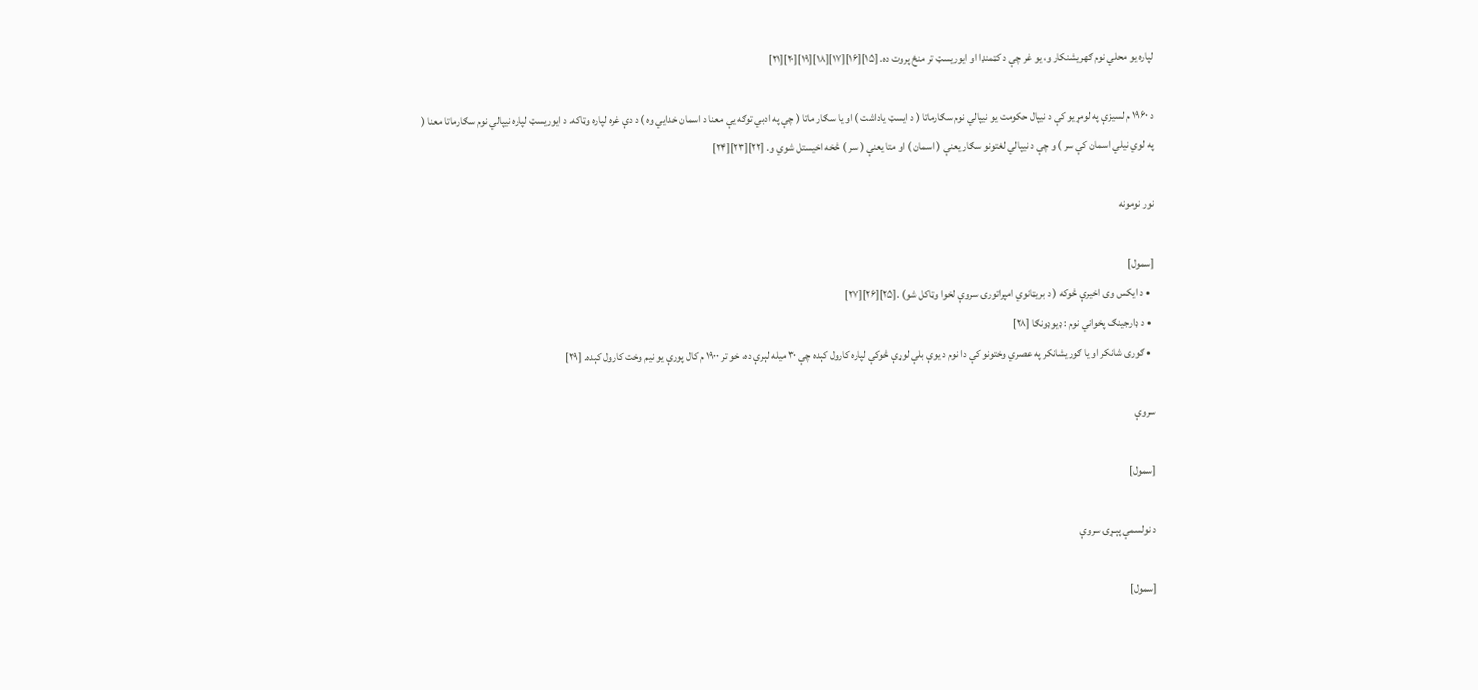لپاره یو محلي نوم ګهریشنکار و، یو غر چې د کټمنډا او ایوریسټ تر منځ پروت ده. [۱۵][۱۶][۱۷][۱۸][۱۹][۲۰][۲۱]

د ۱۹۶۰ م لسیزې په لومړیو کې د نیپال حکومت یو نیپالي نوم سګارماتا ( د ایسټ یاداشت ) او یا سګار ماتا ( چې په ادبي توګه یې معنا د اسمان خدایي وه ) د دې غره لپاره وټاکه. د ایوریسټ لپاره نیپالي نوم سګارماتا معنا ( په لوي نیلي اسمان کې سر ) و چې د نیپالي لغتونو سګار یعنې ( اسمان ) او متا یعنې ( سر ) څخه اخیستل شوي و. [۲۲][۲۳][۲۴]

نور نومونه

[سمول]
  • د ایکس وی اخیرې څوکه ( د بریټانوي امپراتورۍ سروې لخوا وټاکل شو) .[۲۵][۲۶][۲۷]
  • د ډارجینګ پخواني نوم : ډیوډونګا [۲۸]
  • ګوری شانکر او یا ګوریشانکر په عصري وختونو کې دا نوم د یوې بلې لوړې څوکې لپاره کارول کېده چې ۳۰ میله لېرې ده، خو تر ۱۹۰۰ م کال پورې یو نیم وخت کارول کېده. [۲۹]

سروې

[سمول]

د نولسمې پېـړۍ سروې

[سمول]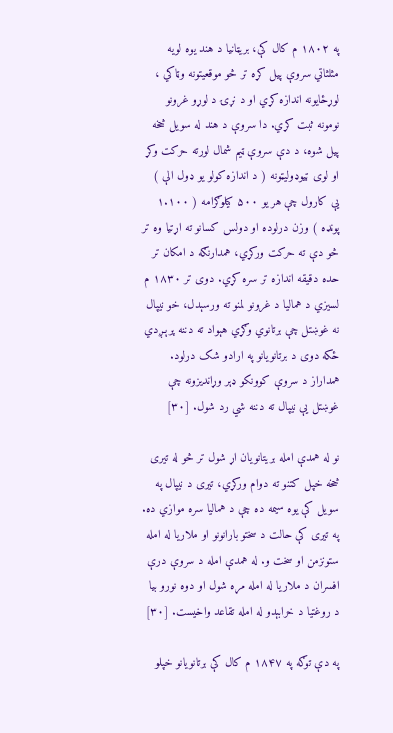په ۱۸۰۲ م کال کې، بریټانیا د هند یوه لویه مثلثاتي سروې پیل کړه تر څو موقعیتونه وټاکي ، لوړځایونه اندازه کړي او د نړۍ د لوړو غرونو نومونه ثبت کړي. دا سروې د هند له سویل څخه پیل شوه، د دې سروې ټیم شمال لورته حرکت وکړ او لوی ټیوډولیټونه ( د اندازه کولو یو ډول الې ) یې کارول چې هر یو ۵۰۰ کیلوګرامه ( ۱.۱۰۰ پونډه ) وزن درلوده او دولس کسانو ته اړتیا وه تر څو دې ته حرکت ورکړي، همدارنګه د امکان تر حده دقیقه اندازه تر سره کړي. دوی تر ۱۸۳۰ م لسیزي د همالیا د غرونو لمنو ته ورسېدل، خو نیپال نه غوښتل چې برتانوي وګړي هېواد ته دننه پرېـږدي ځکه دوی د برتانویانو په ارادو شک درلود. همداراز د سروې کوونکو ډېر وړاندیزونه چې غوښتل یې نیپال ته دننه شي رد شول. [۳۰]

نو له همدې امله بریتانویان اړ شول تر څو له تیری څخه خپل کتنو ته دوام ورکړي، تیری د نيپال په سویل کې یوه سیمه ده چې د همالیا سره موازي ده. په تیری کې حالت د سختو بارانونو او ملاریا له امله ستونزمن او سخت و. له همدې امله د سروې درې افسران د ملاریا له امله مړه شول او دوه نورو بیا د روغتیا د خرابېدو له امله تقاعد واخيست. [۳۰]

په دې توګه په ۱۸۴۷ م کال کې برتانویانو خپلو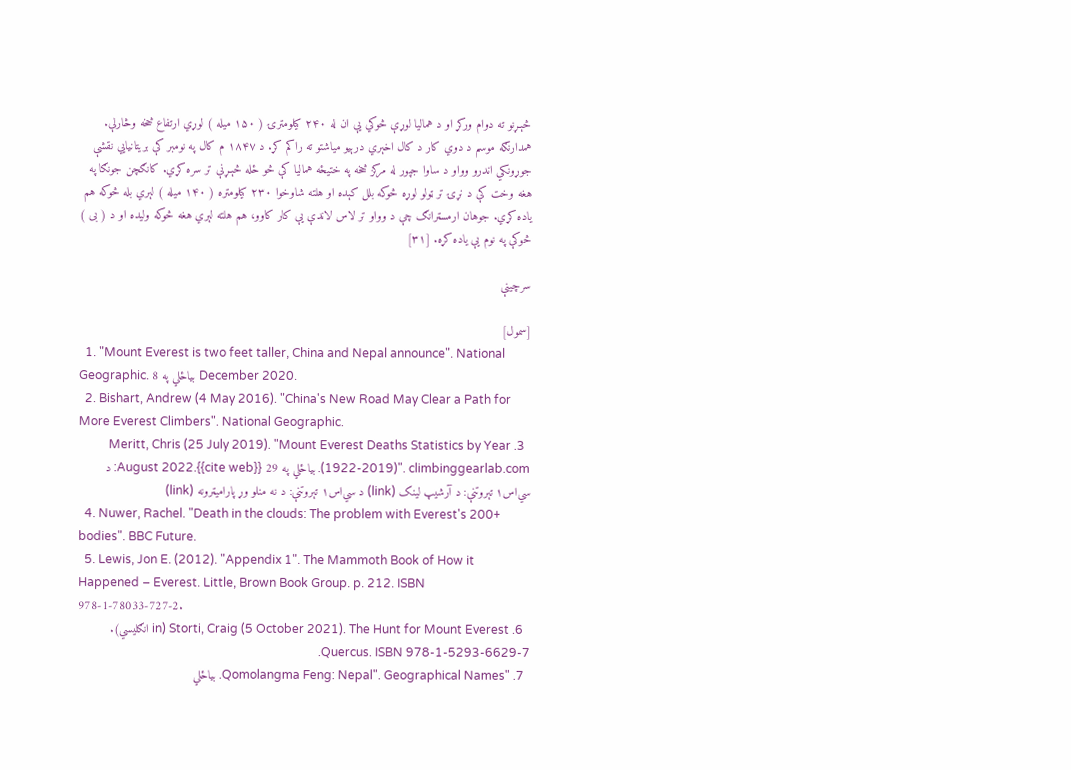څېـړنو ته دوام ورکړ او د همالیا لوړې څوکي یې ان له ۲۴۰ کیلومترۍ ( ۱۵۰ میله ) لوړي ارتفاع څخه وڅارلې. همدارنګه موسم د دوي کار د کال اخېري درېيو میاشتو ته راکم کړ. د ۱۸۴۷ م کال په نومبر کې بریتانیايي نقشې جوړونکي اندرو وواو د ساوا جپور له مرکز څخه په ختیځه همالیا کې څو ځله څېـړنې تر سره کړي. کانګچن جونګا په هغه وخت کې د نړۍ تر ټولو لوړه څوکه بلل کېده او هلته شاوخوا ۲۳۰ کیلومتره ( ۱۴۰ میله ) لېري بله څوکه هم یاده کړي. جوهان ارمسټرانګ چې د وواو تر لاس لاندې یې کار کاوو، هم هلته لېري هغه څوکه وليده او د ( بی ) څوکې په نوم یې یاده کړه. [۳۱]

سرچينې

[سمول]
  1. "Mount Everest is two feet taller, China and Nepal announce". National Geographic. بياځلي په 8 December 2020.
  2. Bishart, Andrew (4 May 2016). "China's New Road May Clear a Path for More Everest Climbers". National Geographic.
  3. Meritt, Chris (25 July 2019). "Mount Everest Deaths Statistics by Year (1922-2019)". climbinggearlab.com. بياځلي په 29 August 2022.{{cite web}}: د سي‌اس۱ تېروتنې: د آرشيپ لينک (link) د سي‌اس۱ تېروتنې: د نه منلو وړ پاراميټرونه (link)
  4. Nuwer, Rachel. "Death in the clouds: The problem with Everest's 200+ bodies". BBC Future.
  5. Lewis, Jon E. (2012). "Appendix 1". The Mammoth Book of How it Happened – Everest. Little, Brown Book Group. p. 212. ISBN 978-1-78033-727-2.
  6. Storti, Craig (5 October 2021). The Hunt for Mount Everest (in انګليسي). Quercus. ISBN 978-1-5293-6629-7.
  7. "Qomolangma Feng: Nepal". Geographical Names. بياځلي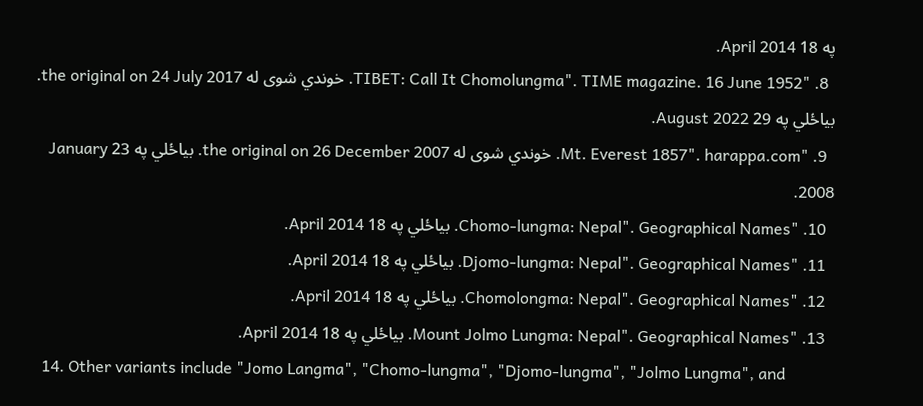په 18 April 2014.
  8. "TIBET: Call It Chomolungma". TIME magazine. 16 June 1952. خوندي شوی له the original on 24 July 2017. بياځلي په 29 August 2022.
  9. "Mt. Everest 1857". harappa.com. خوندي شوی له the original on 26 December 2007. بياځلي په 23 January 2008.
  10. "Chomo-lungma: Nepal". Geographical Names. بياځلي په 18 April 2014.
  11. "Djomo-lungma: Nepal". Geographical Names. بياځلي په 18 April 2014.
  12. "Chomolongma: Nepal". Geographical Names. بياځلي په 18 April 2014.
  13. "Mount Jolmo Lungma: Nepal". Geographical Names. بياځلي په 18 April 2014.
  14. Other variants include "Jomo Langma", "Chomo-lungma", "Djomo-lungma", "Jolmo Lungma", and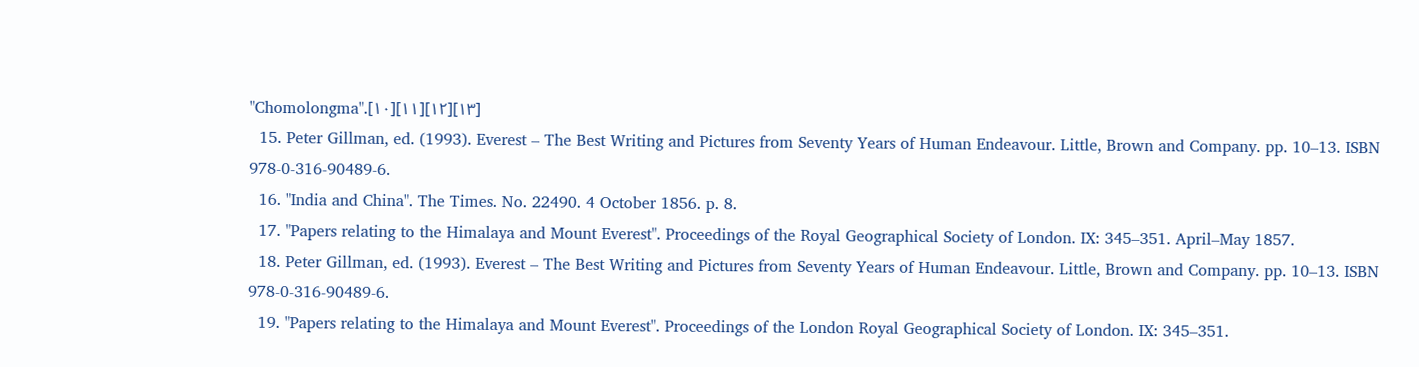"Chomolongma".[۱۰][۱۱][۱۲][۱۳]
  15. Peter Gillman, ed. (1993). Everest – The Best Writing and Pictures from Seventy Years of Human Endeavour. Little, Brown and Company. pp. 10–13. ISBN 978-0-316-90489-6.
  16. "India and China". The Times. No. 22490. 4 October 1856. p. 8.
  17. "Papers relating to the Himalaya and Mount Everest". Proceedings of the Royal Geographical Society of London. IX: 345–351. April–May 1857.
  18. Peter Gillman, ed. (1993). Everest – The Best Writing and Pictures from Seventy Years of Human Endeavour. Little, Brown and Company. pp. 10–13. ISBN 978-0-316-90489-6.
  19. "Papers relating to the Himalaya and Mount Everest". Proceedings of the London Royal Geographical Society of London. IX: 345–351.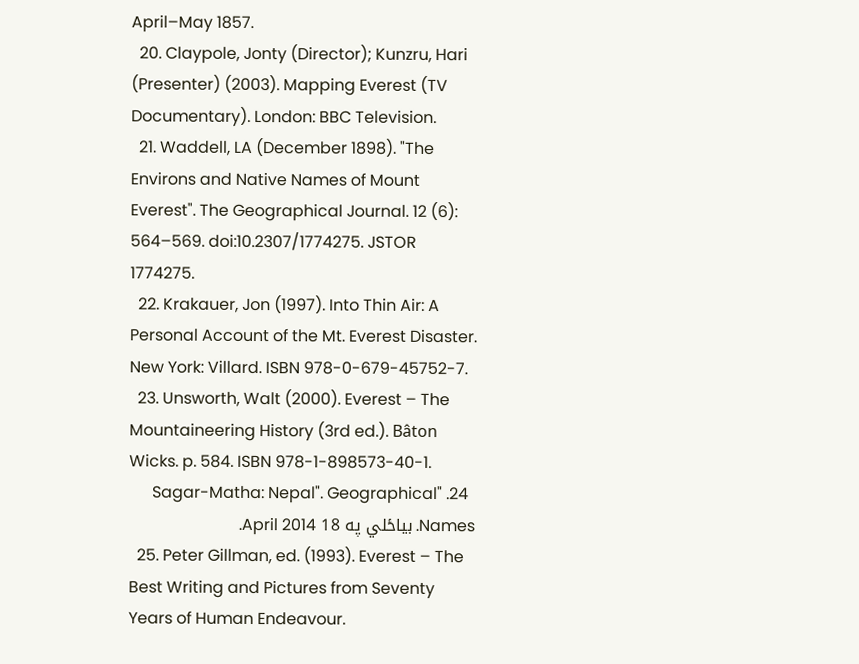April–May 1857.
  20. Claypole, Jonty (Director); Kunzru, Hari (Presenter) (2003). Mapping Everest (TV Documentary). London: BBC Television.
  21. Waddell, LA (December 1898). "The Environs and Native Names of Mount Everest". The Geographical Journal. 12 (6): 564–569. doi:10.2307/1774275. JSTOR 1774275.
  22. Krakauer, Jon (1997). Into Thin Air: A Personal Account of the Mt. Everest Disaster. New York: Villard. ISBN 978-0-679-45752-7.
  23. Unsworth, Walt (2000). Everest – The Mountaineering History (3rd ed.). Bâton Wicks. p. 584. ISBN 978-1-898573-40-1.
  24. "Sagar-Matha: Nepal". Geographical Names. بياځلي په 18 April 2014.
  25. Peter Gillman, ed. (1993). Everest – The Best Writing and Pictures from Seventy Years of Human Endeavour.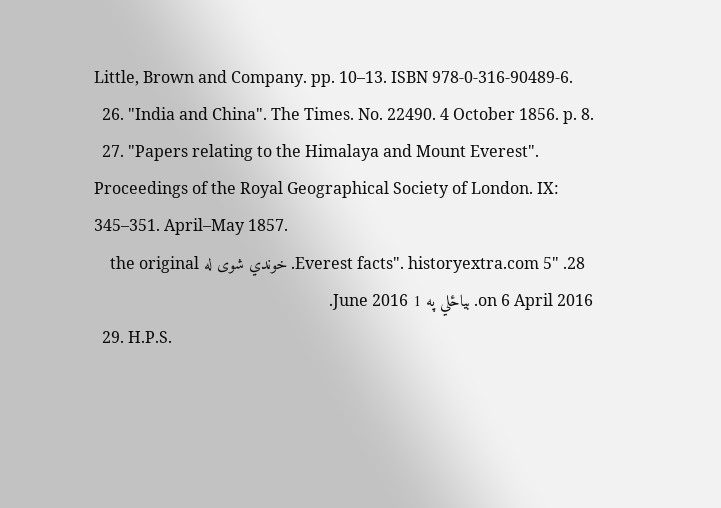Little, Brown and Company. pp. 10–13. ISBN 978-0-316-90489-6.
  26. "India and China". The Times. No. 22490. 4 October 1856. p. 8.
  27. "Papers relating to the Himalaya and Mount Everest". Proceedings of the Royal Geographical Society of London. IX: 345–351. April–May 1857.
  28. "5 Everest facts". historyextra.com. خوندي شوی له the original on 6 April 2016. بياځلي په 1 June 2016.
  29. H.P.S.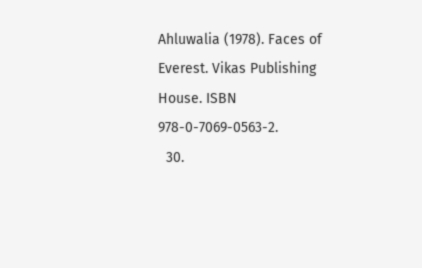Ahluwalia (1978). Faces of Everest. Vikas Publishing House. ISBN 978-0-7069-0563-2.
  30.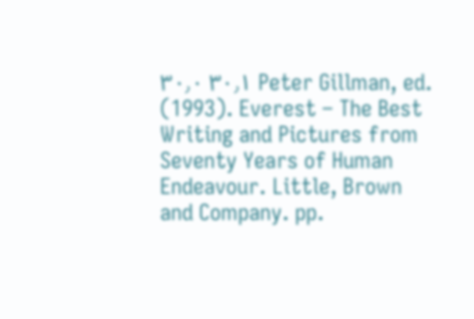۳۰٫۰ ۳۰٫۱ Peter Gillman, ed. (1993). Everest – The Best Writing and Pictures from Seventy Years of Human Endeavour. Little, Brown and Company. pp.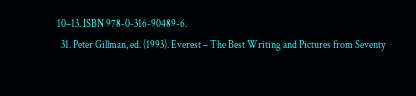10–13. ISBN 978-0-316-90489-6.
  31. Peter Gillman, ed. (1993). Everest – The Best Writing and Pictures from Seventy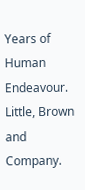Years of Human Endeavour. Little, Brown and Company.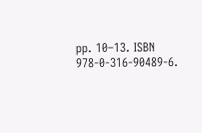pp. 10–13. ISBN 978-0-316-90489-6.